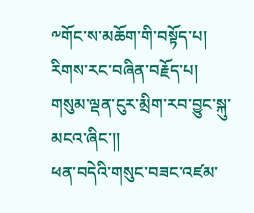༸གོང་ས་མཆོག་གི་བསྟོད་པ།
རིགས་རང་བཞིན་བརྗོད་པ།
གསུམ་ལྡན་ངུར་མྲིག་རབ་བྱུང་སྐུ་མངའ་ཞིང་།།
ཕན་བདེའི་གསུང་བཟང་འཛམ་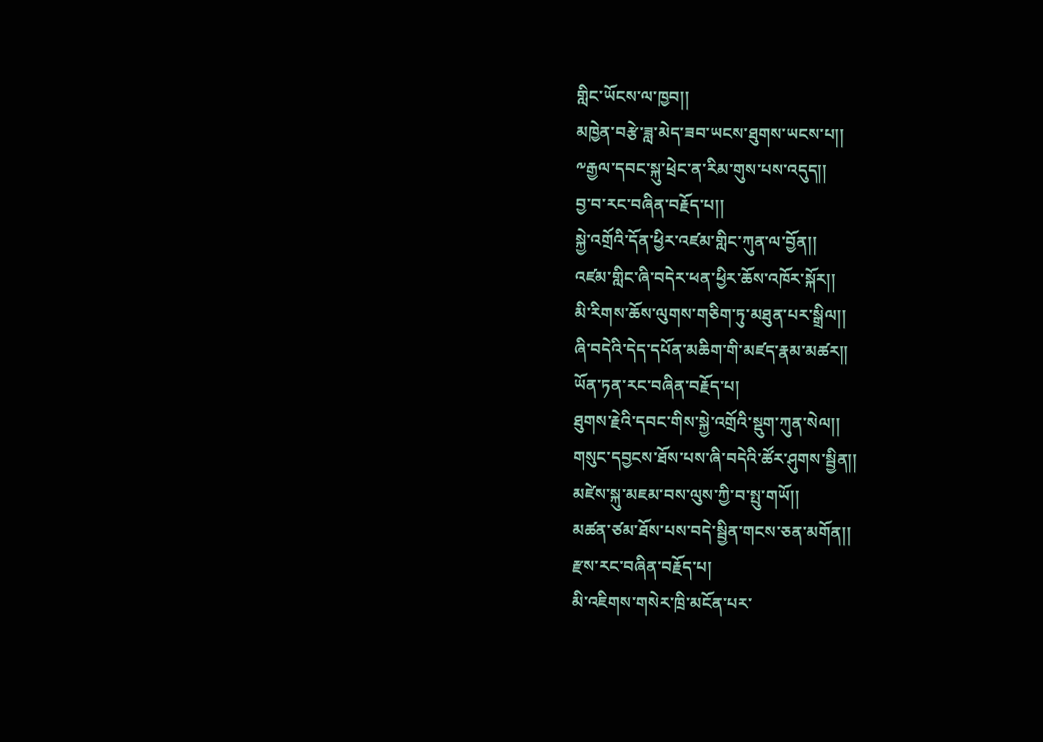གླིང་ཡོངས་ལ་ཁྱབ།།
མཁྱེན་བརྩེ་ཟླ་མེད་ཟབ་ཡངས་ཐུགས་ཡངས་པ།།
༸རྒྱལ་དབང་སྐུ་ཕྲེང་ན་རིམ་གུས་པས་འདུད།།
བྱ་བ་རང་བཞིན་བརྗོད་པ།།
སྐྱེ་འགྲོའི་དོན་ཕྱིར་འཛམ་གླིང་ཀུན་ལ་བྱོན།།
འཛམ་གླིང་ཞི་བདེར་ཕན་ཕྱིར་ཆོས་འཁོར་སྐོར།།
མི་རིགས་ཆོས་ལུགས་གཅིག་ཏུ་མཐུན་པར་སྒྲིལ།།
ཞི་བདེའི་དེད་དཔོན་མཆིག་གི་མཛད་རྣམ་མཚར།།
ཡོན་ཏན་རང་བཞིན་བརྗོད་པ།
ཐུགས་རྗེའི་དབང་གིས་སྐྱེ་འགྲོའི་སྡུག་ཀུན་སེལ།།
གསུང་དབྱངས་ཐོས་པས་ཞི་བདེའི་ཚོར་ཤུགས་སྦྱིན།།
མཛེས་སྐུ་མཇམ་བས་ལུས་ཀྱི་བ་སྤུ་གཡོ།།
མཚན་ཙམ་ཐོས་པས་བདེ་སྦྱིན་གངས་ཅན་མགོན།།
རྫས་རང་བཞིན་བརྗོད་པ།
མི་འཇིགས་གསེར་ཁྲི་མངོན་པར་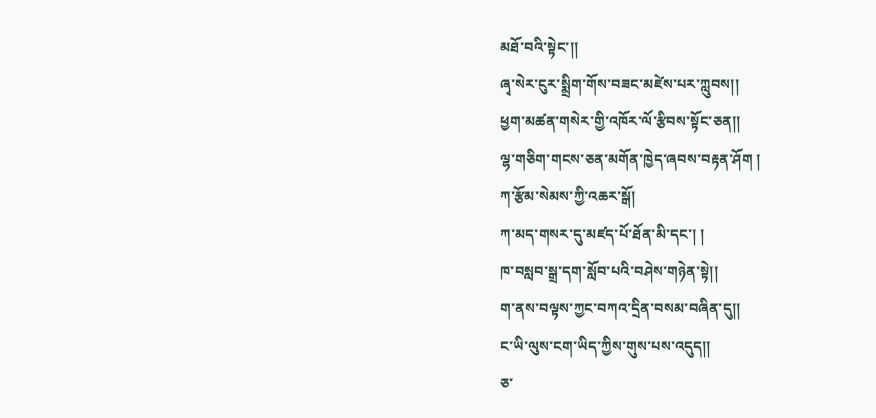མཐོ་བའི་སྟེང་།།
ཞྭ་སེར་ངུར་སྨྲིག་གོས་བཟང་མཛེས་པར་ཀླུབས།།
ཕྱག་མཚན་གསེར་གྱི་འཁོར་ལོ་རྩིབས་སྟོང་ཅན།།
ལྷ་གཅིག་གངས་ཅན་མགོན་ཁྱེད་ཞབས་བརྟན་ཤོག །
ཀ་རྩོམ་སེམས་ཀྱི་འཆར་སྒོ།
ཀ་མད་གསར་དུ་མཛད་པོ་ཐོན་མི་དང་། །
ཁ་བསླབ་སྒྲ་དག་སློབ་པའི་བཤེས་གཉེན་སྟེ།།
ག་ནས་བལྟས་ཀྱང་བཀའ་དྲིན་བསམ་བཞིན་དུ།།
ང་ཡི་ལུས་ངག་ཡིད་ཀྱིས་གུས་པས་འདུད།།
ཅ་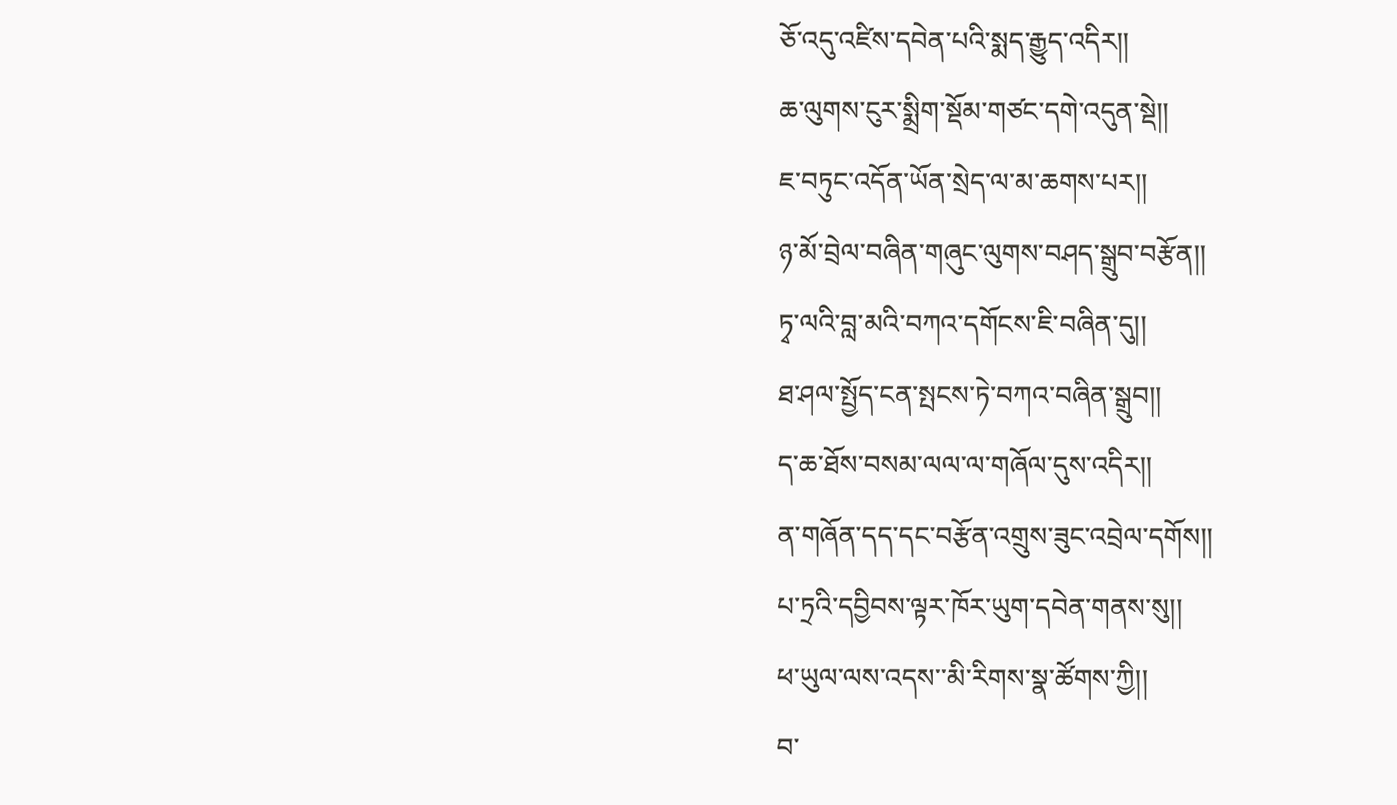ཅོ་འདུ་འཛིས་དབེན་པའི་སྨད་རྒྱུད་འདིར།།
ཆ་ལུགས་ངུར་སྨྲིག་སྡོམ་གཙང་དགེ་འདུན་སྡེ།།
ཇ་བཏུང་འདོན་ཡོན་སྲེད་ལ་མ་ཆགས་པར།།
ཉ་མོ་བྲེལ་བཞིན་གཞུང་ལུགས་བཤད་སྒྲུབ་བརྩོན།།
ཏྭ་ལའི་བླ་མའི་བཀའ་དགོངས་ཇི་བཞིན་དུ།།
ཐ་ཤལ་སྤྱོད་ངན་སྤངས་ཏེ་བཀའ་བཞིན་སྒྲུབ།།
ད་ཆ་ཐོས་བསམ་ལལ་ལ་གཞོལ་དུས་འདིར།།
ན་གཞོན་དད་དང་བརྩོན་འགྲུས་ཟུང་འབྲེལ་དགོས།།
པ་ཏྲའི་དབྱིབས་ལྟར་ཁོར་ཡུག་དབེན་གནས་སུ།།
ཕ་ཡུལ་ལས་འདས་་མི་རིགས་སྣ་ཚོགས་ཀྱི།།
བ་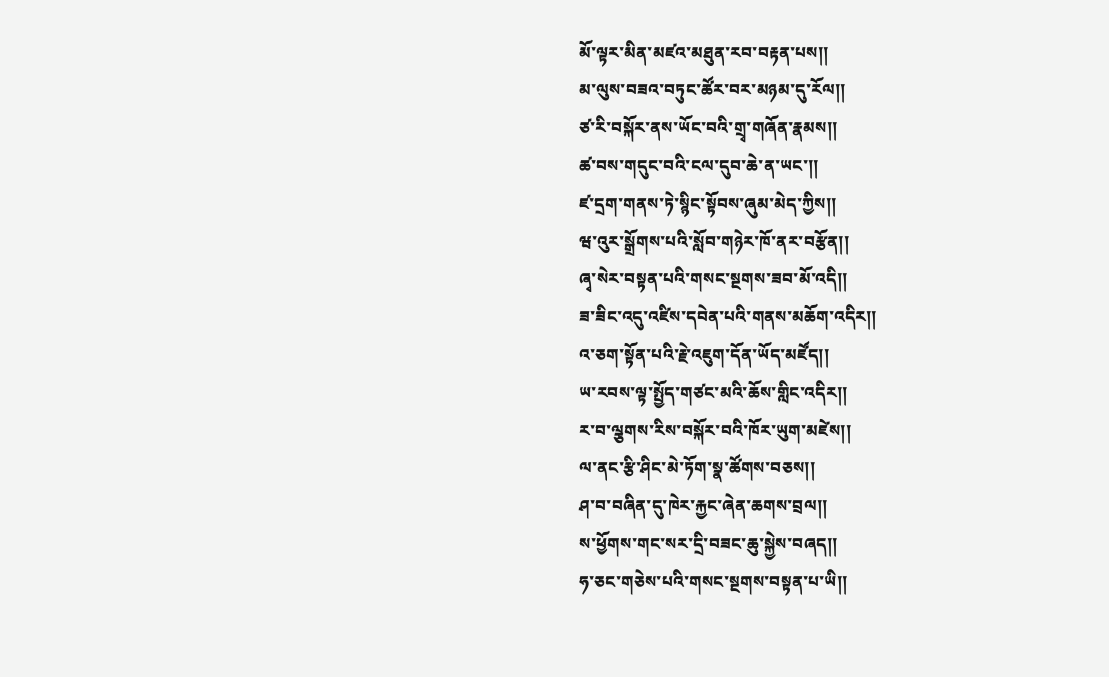མོ་ལྟར་མིན་མཛའ་མཐུན་རབ་བརྟན་པས།།
མ་ལུས་བཟའ་བཏུང་ཚོར་བར་མཉམ་དུ་རོལ།།
ཙ་རི་བསྐོར་ནས་ཡོང་བའི་གྲྭ་གཞོན་རྣམས།།
ཚ་བས་གདུང་བའི་ངལ་དུབ་ཆེ་ན་ཡང་།།
ཛ་དྲག་གནས་ཏེ་སྙིང་སྟོབས་ཞུམ་མེད་ཀྱིས།།
ཝ་འུར་སྒྲོགས་པའི་སློབ་གཉེར་ཁོ་ནར་བརྩོན།།
ཞྭ་སེར་བསྟན་པའི་གསང་སྔགས་ཟབ་མོ་འདི།།
ཟ་ཟིང་འདུ་འཛིས་དབེན་པའི་གནས་མཆོག་འདིར།།
འ་ཅག་སྟོན་པའི་རྗེ་འཇུག་དོན་ཡོད་མཛོད།།
ཡ་རབས་ལྟ་སྤྱོད་གཙང་མའི་ཆོས་གླིང་འདིར།།
ར་བ་ལྕགས་རིས་བསྐོར་བའི་ཁོར་ཡུག་མཛེས།།
ལ་ནང་རྩི་ཤིང་མེ་ཏོག་སྣ་ཚོགས་བཅས།།
ཤ་བ་བཞིན་དུ་ཁེར་རྐྱང་ཞེན་ཆགས་བྲལ།།
ས་ཕྱོགས་གང་སར་དྲི་བཟང་ཆུ་སྐྱེས་བཞད།།
ཧ་ཅང་གཅེས་པའི་གསང་སྔགས་བསྟན་པ་ཡི།།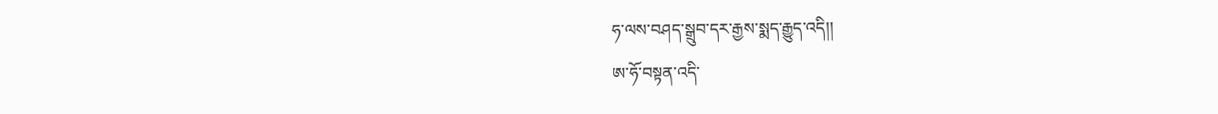ཧ་ལས་བཤད་སྒྲུབ་དར་རྒྱས་སྨད་རྒྱུད་འདི།།
ཨ་ཧོ་བསྟན་འདི་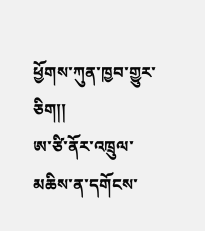ཕྱོགས་ཀུན་ཁྱབ་གྱུར་ཅིག།།
ཨ་ཙི་ནོར་འཁྲུལ་མཆིས་ན་དགོངས་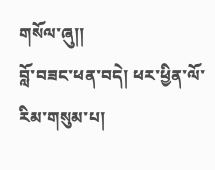གསོལ་ཞུ།།
བློ་བཟང་ཕན་བདེ། ཕར་ཕྱིན་ལོ་རིམ་གསུམ་པ།